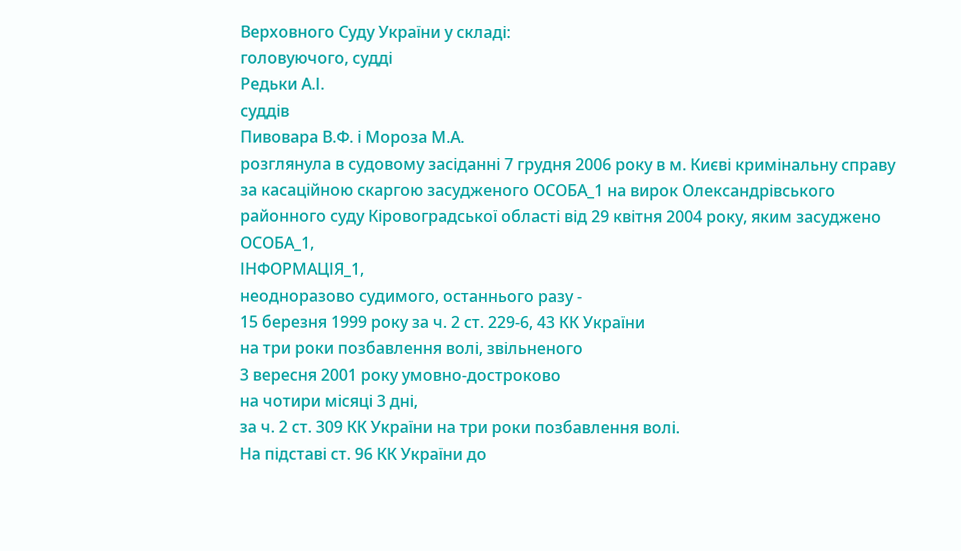Верховного Суду України у складі:
головуючого, судді
Редьки А.І.
суддів
Пивовара В.Ф. і Мороза М.А.
розглянула в судовому засіданні 7 грудня 2006 року в м. Києві кримінальну справу за касаційною скаргою засудженого ОСОБА_1 на вирок Олександрівського районного суду Кіровоградської області від 29 квітня 2004 року, яким засуджено
ОСОБА_1,
ІНФОРМАЦІЯ_1,
неодноразово судимого, останнього разу -
15 березня 1999 року за ч. 2 ст. 229-6, 43 КК України
на три роки позбавлення волі, звільненого
3 вересня 2001 року умовно-достроково
на чотири місяці 3 дні,
за ч. 2 ст. 309 КК України на три роки позбавлення волі.
На підставі ст. 96 КК України до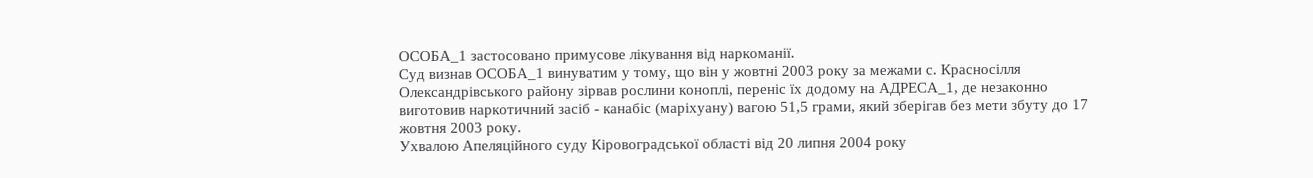ОСОБА_1 застосовано примусове лікування від наркоманії.
Суд визнав ОСОБА_1 винуватим у тому, що він у жовтні 2003 року за межами с. Красносілля Олександрівського району зірвав рослини коноплі, переніс їх додому на АДРЕСА_1, де незаконно виготовив наркотичний засіб - канабіс (маріхуану) вагою 51,5 грами, який зберігав без мети збуту до 17 жовтня 2003 року.
Ухвалою Апеляційного суду Кіровоградської області від 20 липня 2004 року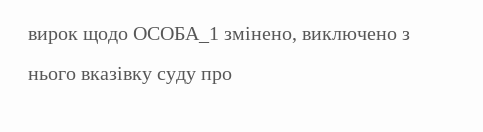вирок щодо ОСОБА_1 змінено, виключено з нього вказівку суду про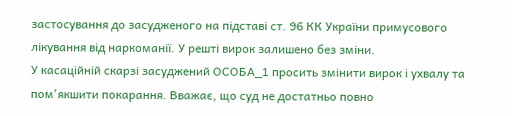застосування до засудженого на підставі ст. 96 КК України примусового лікування від наркоманії. У решті вирок залишено без зміни.
У касаційній скарзі засуджений ОСОБА_1 просить змінити вирок і ухвалу та пом'якшити покарання. Вважає, що суд не достатньо повно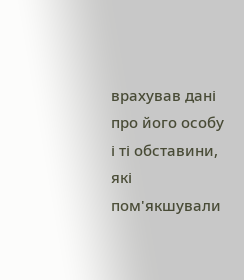врахував дані про його особу і ті обставини, які пом'якшували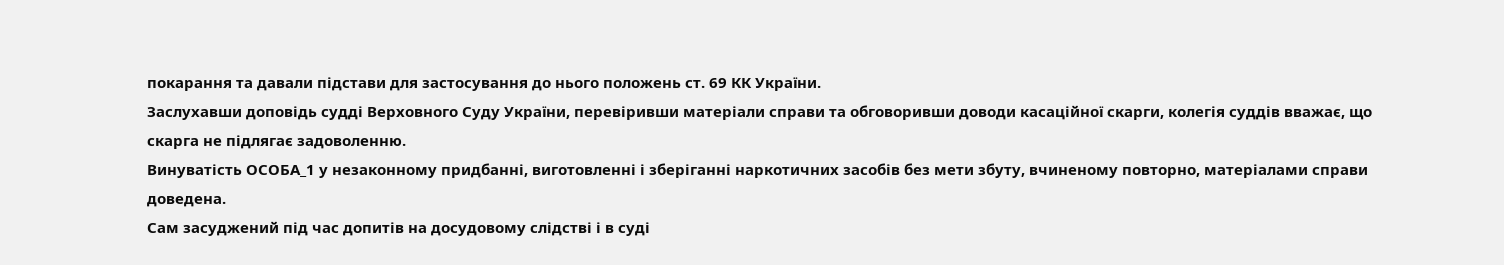покарання та давали підстави для застосування до нього положень ст. 69 КК України.
Заслухавши доповідь судді Верховного Суду України, перевіривши матеріали справи та обговоривши доводи касаційної скарги, колегія суддів вважає, що скарга не підлягає задоволенню.
Винуватість ОСОБА_1 у незаконному придбанні, виготовленні і зберіганні наркотичних засобів без мети збуту, вчиненому повторно, матеріалами справи доведена.
Сам засуджений під час допитів на досудовому слідстві і в суді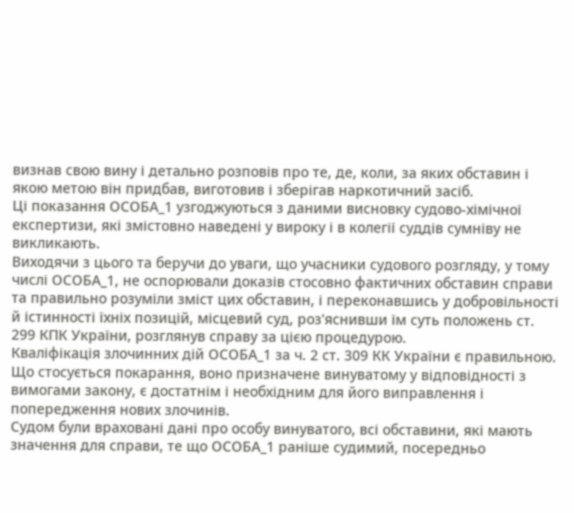визнав свою вину і детально розповів про те, де, коли, за яких обставин і якою метою він придбав, виготовив і зберігав наркотичний засіб.
Ці показання ОСОБА_1 узгоджуються з даними висновку судово-хімічної експертизи, які змістовно наведені у вироку і в колегії суддів сумніву не викликають.
Виходячи з цього та беручи до уваги, що учасники судового розгляду, у тому числі ОСОБА_1, не оспорювали доказів стосовно фактичних обставин справи та правильно розуміли зміст цих обставин, і переконавшись у добровільності й істинності їхніх позицій, місцевий суд, роз'яснивши їм суть положень ст. 299 КПК України, розглянув справу за цією процедурою.
Кваліфікація злочинних дій ОСОБА_1 за ч. 2 ст. 309 КК України є правильною.
Що стосується покарання, воно призначене винуватому у відповідності з вимогами закону, є достатнім і необхідним для його виправлення і попередження нових злочинів.
Судом були враховані дані про особу винуватого, всі обставини, які мають значення для справи, те що ОСОБА_1 раніше судимий, посередньо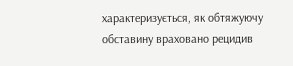характеризується, як обтяжуючу обставину враховано рецидив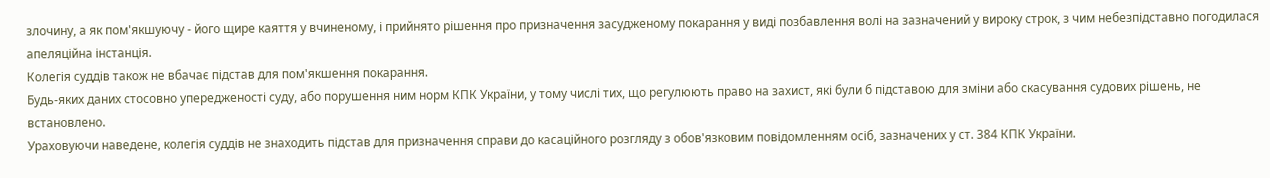злочину, а як пом'якшуючу - його щире каяття у вчиненому, і прийнято рішення про призначення засудженому покарання у виді позбавлення волі на зазначений у вироку строк, з чим небезпідставно погодилася апеляційна інстанція.
Колегія суддів також не вбачає підстав для пом'якшення покарання.
Будь-яких даних стосовно упередженості суду, або порушення ним норм КПК України, у тому числі тих, що регулюють право на захист, які були б підставою для зміни або скасування судових рішень, не встановлено.
Ураховуючи наведене, колегія суддів не знаходить підстав для призначення справи до касаційного розгляду з обов'язковим повідомленням осіб, зазначених у ст. 384 КПК України.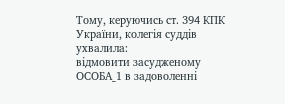Тому, керуючись ст. 394 КПК України, колегія суддів
ухвалила:
відмовити засудженому ОСОБА_1 в задоволенні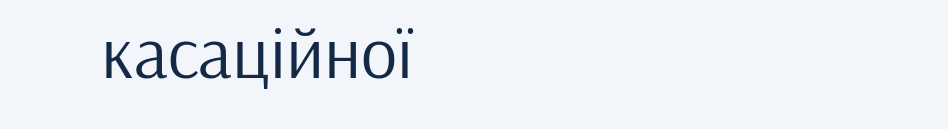касаційної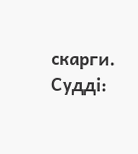скарги.
Судді: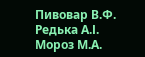Пивовар В.Ф. Редька А.І. Мороз М.А.